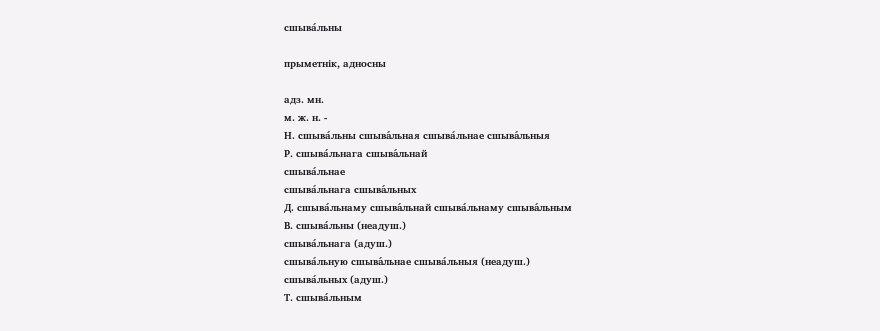сшыва́льны

прыметнік, адносны

адз. мн.
м. ж. н. -
Н. сшыва́льны сшыва́льная сшыва́льнае сшыва́льныя
Р. сшыва́льнага сшыва́льнай
сшыва́льнае
сшыва́льнага сшыва́льных
Д. сшыва́льнаму сшыва́льнай сшыва́льнаму сшыва́льным
В. сшыва́льны (неадуш.)
сшыва́льнага (адуш.)
сшыва́льную сшыва́льнае сшыва́льныя (неадуш.)
сшыва́льных (адуш.)
Т. сшыва́льным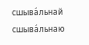сшыва́льнай
сшыва́льнаю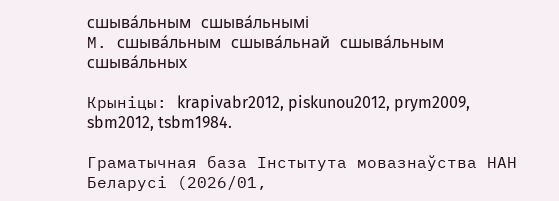сшыва́льным сшыва́льнымі
М. сшыва́льным сшыва́льнай сшыва́льным сшыва́льных

Крыніцы: krapivabr2012, piskunou2012, prym2009, sbm2012, tsbm1984.

Граматычная база Інстытута мовазнаўства НАН Беларусі (2026/01,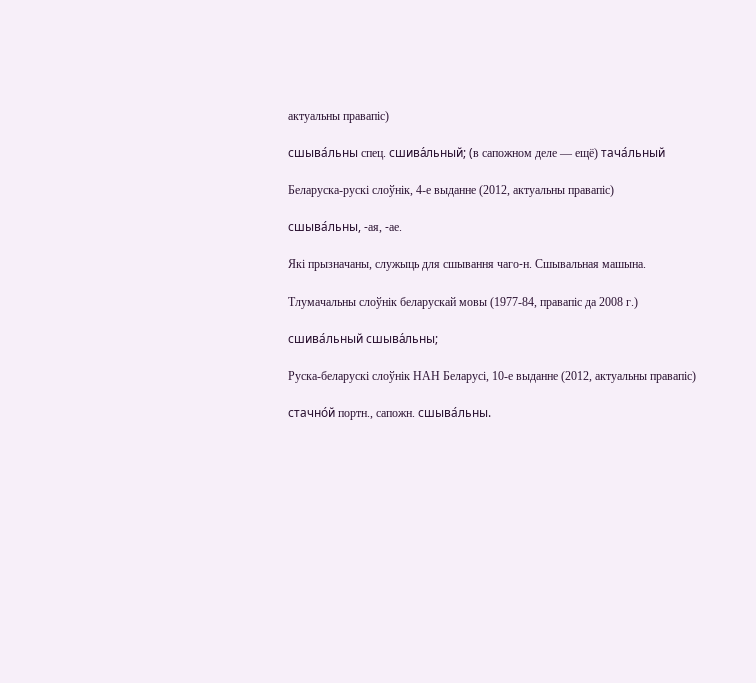актуальны правапіс)

сшыва́льны спец. сшива́льный; (в сапожном деле — ещё) тача́льный

Беларуска-рускі слоўнік, 4-е выданне (2012, актуальны правапіс)

сшыва́льны, ‑ая, ‑ае.

Які прызначаны, служыць для сшывання чаго‑н. Сшывальная машына.

Тлумачальны слоўнік беларускай мовы (1977-84, правапіс да 2008 г.)

сшива́льный сшыва́льны;

Руска-беларускі слоўнік НАН Беларусі, 10-е выданне (2012, актуальны правапіс)

стачно́й портн., сапожн. сшыва́льны.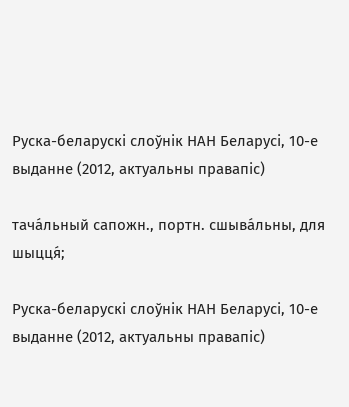Руска-беларускі слоўнік НАН Беларусі, 10-е выданне (2012, актуальны правапіс)

тача́льный сапожн., портн. сшыва́льны, для шыцця́;

Руска-беларускі слоўнік НАН Беларусі, 10-е выданне (2012, актуальны правапіс)